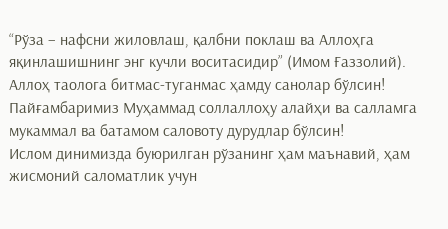“Рўза – нафсни жиловлаш, қалбни поклаш ва Аллоҳга яқинлашишнинг энг кучли воситасидир” (Имом Ғаззолий).
Аллоҳ таолога битмас-туганмас ҳамду санолар бўлсин! Пайғамбаримиз Муҳаммад соллаллоҳу алайҳи ва салламга мукаммал ва батамом саловоту дурудлар бўлсин!
Ислом динимизда буюрилган рўзанинг ҳам маънавий, ҳам жисмоний саломатлик учун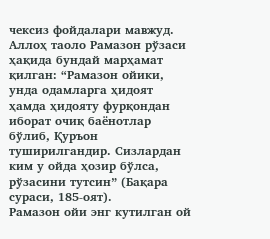чексиз фойдалари мавжуд. Аллоҳ таоло Рамазон рўзаси ҳақида бундай марҳамат қилган: “Рамазон ойики, унда одамларга ҳидоят ҳамда ҳидояту фурқондан иборат очиқ баёнотлар бўлиб, Қуръон туширилгандир. Сизлардан ким у ойда ҳозир бўлса, рўзасини тутсин” (Бақара сураси, 185-оят).
Рамазон ойи энг кутилган ой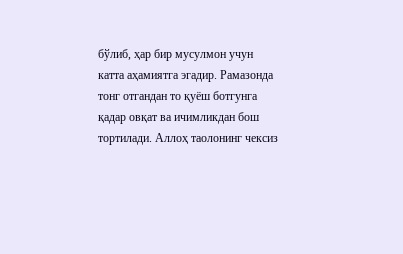бўлиб, ҳар бир мусулмон учун катта аҳамиятга эгадир. Рамазонда тонг отгандан то қуёш ботгунга қадар овқат ва ичимликдан бош тортилади. Аллоҳ таолонинг чексиз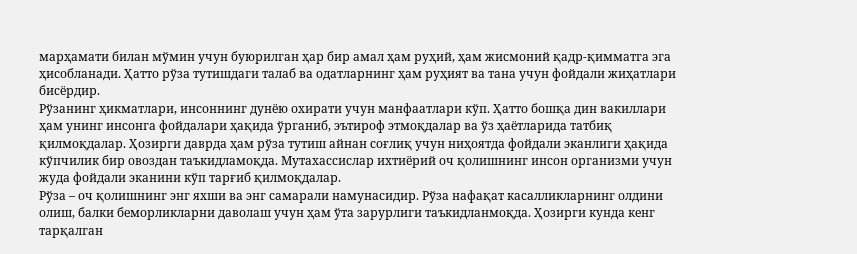марҳамати билан мўмин учун буюрилган ҳар бир амал ҳам руҳий, ҳам жисмоний қадр-қимматга эга ҳисобланади. Ҳатто рўза тутишдаги талаб ва одатларнинг ҳам руҳият ва тана учун фойдали жиҳатлари бисёрдир.
Рўзанинг ҳикматлари, инсоннинг дунёю охирати учун манфаатлари кўп. Ҳатто бошқа дин вакиллари ҳам унинг инсонга фойдалари ҳақида ўрганиб, эътироф этмоқдалар ва ўз ҳаётларида татбиқ қилмоқдалар. Ҳозирги даврда ҳам рўза тутиш айнан соғлиқ учун ниҳоятда фойдали эканлиги ҳақида кўпчилик бир овоздан таъкидламоқда. Мутахассислар ихтиёрий оч қолишнинг инсон организми учун жуда фойдали эканини кўп тарғиб қилмоқдалар.
Рўза – оч қолишнинг энг яхши ва энг самарали намунасидир. Рўза нафақат касалликларнинг олдини олиш, балки беморликларни даволаш учун ҳам ўта зарурлиги таъкидланмоқда. Ҳозирги кунда кенг тарқалган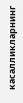касалликларнинг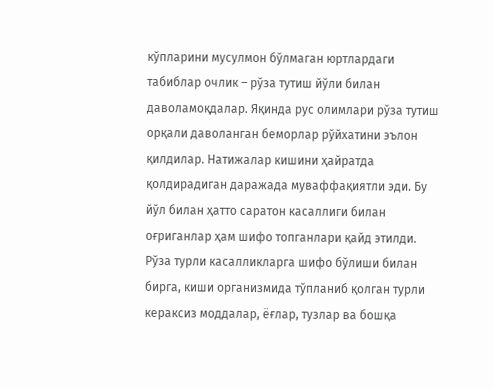кўпларини мусулмон бўлмаган юртлардаги табиблар очлик – рўза тутиш йўли билан даволамоқдалар. Яқинда рус олимлари рўза тутиш орқали даволанган беморлар рўйхатини эълон қилдилар. Натижалар кишини ҳайратда қолдирадиган даражада муваффақиятли эди. Бу йўл билан ҳатто саратон касаллиги билан оғриганлар ҳам шифо топганлари қайд этилди.
Рўза турли касалликларга шифо бўлиши билан бирга, киши организмида тўпланиб қолган турли кераксиз моддалар, ёғлар, тузлар ва бошқа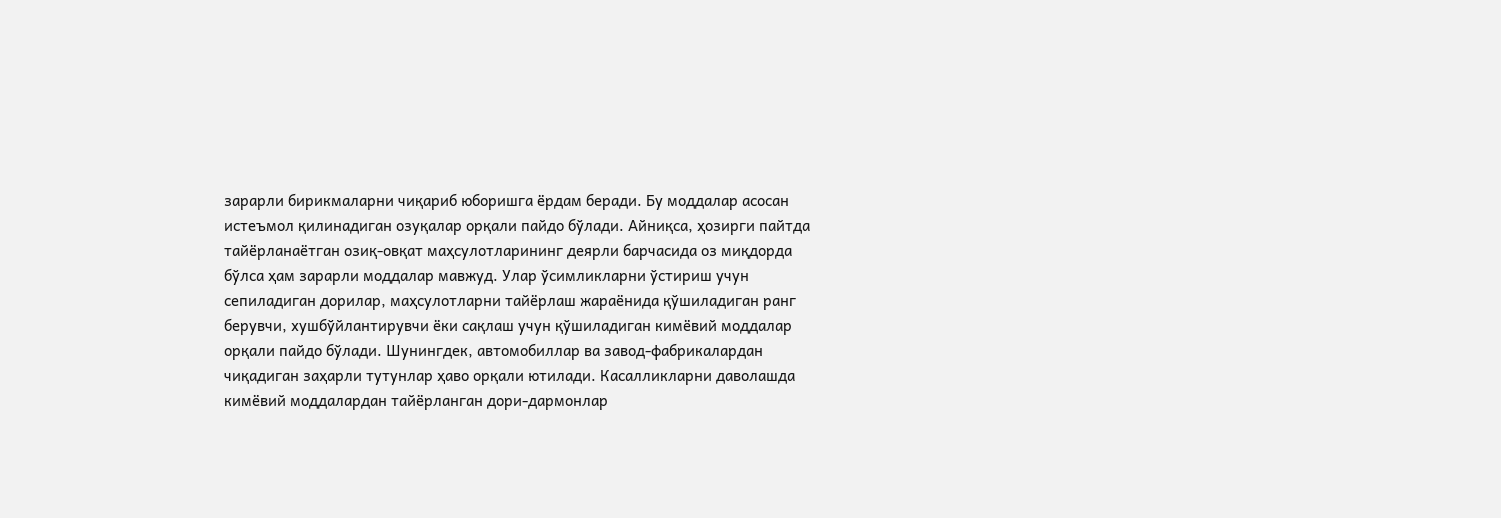зарарли бирикмаларни чиқариб юборишга ёрдам беради. Бу моддалар асосан истеъмол қилинадиган озуқалар орқали пайдо бўлади. Айниқса, ҳозирги пайтда тайёрланаётган озиқ-овқат маҳсулотларининг деярли барчасида оз миқдорда бўлса ҳам зарарли моддалар мавжуд. Улар ўсимликларни ўстириш учун сепиладиган дорилар, маҳсулотларни тайёрлаш жараёнида қўшиладиган ранг берувчи, хушбўйлантирувчи ёки сақлаш учун қўшиладиган кимёвий моддалар орқали пайдо бўлади. Шунингдек, автомобиллар ва завод-фабрикалардан чиқадиган заҳарли тутунлар ҳаво орқали ютилади. Касалликларни даволашда кимёвий моддалардан тайёрланган дори-дармонлар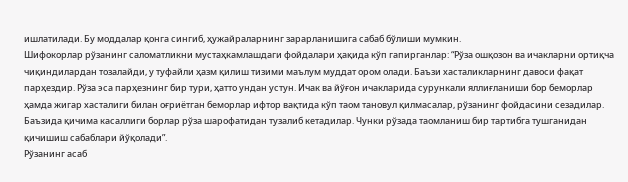ишлатилади. Бу моддалар қонга сингиб, ҳужайраларнинг зарарланишига сабаб бўлиши мумкин.
Шифокорлар рўзанинг саломатликни мустаҳкамлашдаги фойдалари ҳақида кўп гапирганлар: “Рўза ошқозон ва ичакларни ортиқча чиқиндилардан тозалайди, у туфайли ҳазм қилиш тизими маълум муддат ором олади. Баъзи хасталикларнинг давоси фақат парҳездир. Рўза эса парҳезнинг бир тури, ҳатто ундан устун. Ичак ва йўғон ичакларида сурункали яллиғланиши бор беморлар ҳамда жигар хасталиги билан оғриётган беморлар ифтор вақтида кўп таом тановул қилмасалар, рўзанинг фойдасини сезадилар. Баъзида қичима касаллиги борлар рўза шарофатидан тузалиб кетадилар. Чунки рўзада таомланиш бир тартибга тушганидан қичишиш сабаблари йўқолади”.
Рўзанинг асаб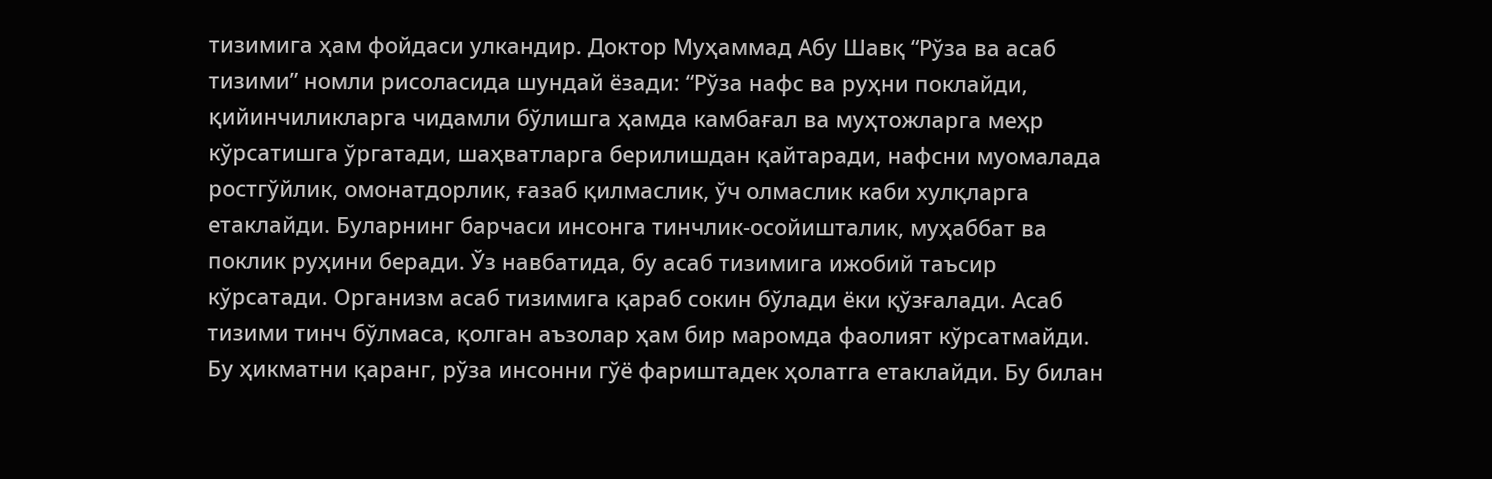тизимига ҳам фойдаси улкандир. Доктор Муҳаммад Абу Шавқ “Рўза ва асаб тизими” номли рисоласида шундай ёзади: “Рўза нафс ва руҳни поклайди, қийинчиликларга чидамли бўлишга ҳамда камбағал ва муҳтожларга меҳр кўрсатишга ўргатади, шаҳватларга берилишдан қайтаради, нафсни муомалада ростгўйлик, омонатдорлик, ғазаб қилмаслик, ўч олмаслик каби хулқларга етаклайди. Буларнинг барчаси инсонга тинчлик-осойишталик, муҳаббат ва поклик руҳини беради. Ўз навбатида, бу асаб тизимига ижобий таъсир кўрсатади. Организм асаб тизимига қараб сокин бўлади ёки қўзғалади. Асаб тизими тинч бўлмаса, қолган аъзолар ҳам бир маромда фаолият кўрсатмайди. Бу ҳикматни қаранг, рўза инсонни гўё фариштадек ҳолатга етаклайди. Бу билан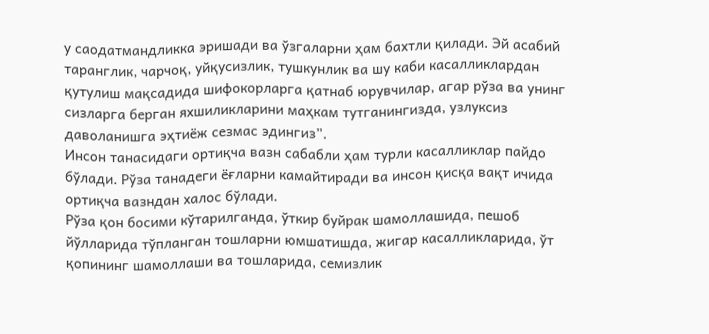у саодатмандликка эришади ва ўзгаларни ҳам бахтли қилади. Эй асабий таранглик, чарчоқ, уйқусизлик, тушкунлик ва шу каби касалликлардан қутулиш мақсадида шифокорларга қатнаб юрувчилар, агар рўза ва унинг сизларга берган яхшиликларини маҳкам тутганингизда, узлуксиз даволанишга эҳтиёж сезмас эдингиз”.
Инсон танасидаги ортиқча вазн сабабли ҳам турли касалликлар пайдо бўлади. Рўза танадеги ёғларни камайтиради ва инсон қисқа вақт ичида ортиқча вазндан халос бўлади.
Рўза қон босими кўтарилганда, ўткир буйрак шамоллашида, пешоб йўлларида тўпланган тошларни юмшатишда, жигар касалликларида, ўт қопининг шамоллаши ва тошларида, семизлик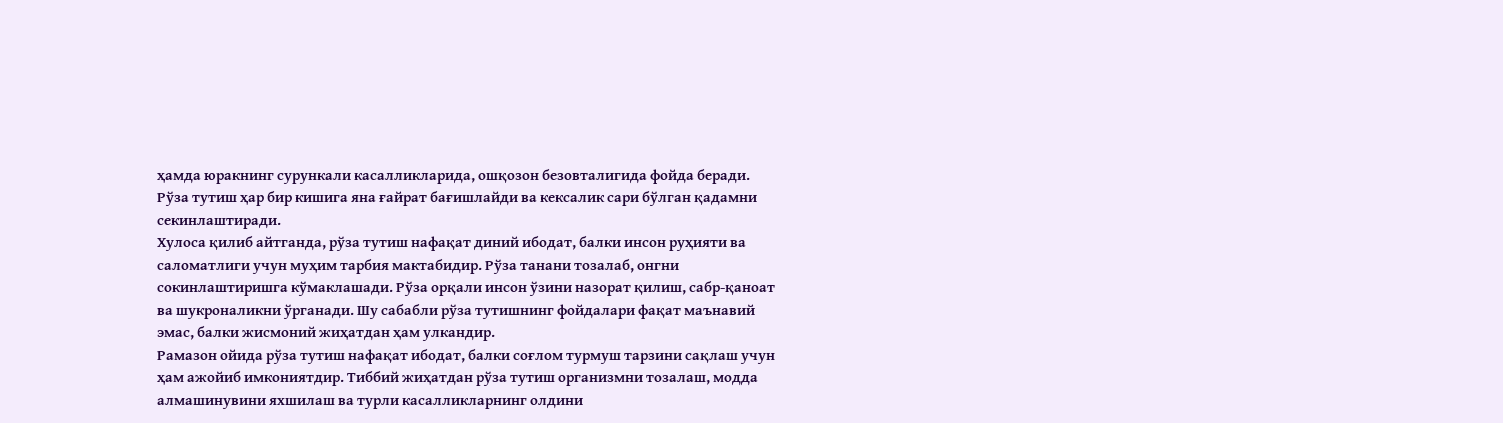ҳамда юракнинг сурункали касалликларида, ошқозон безовталигида фойда беради. Рўза тутиш ҳар бир кишига яна ғайрат бағишлайди ва кексалик сари бўлган қадамни секинлаштиради.
Хулоса қилиб айтганда, рўза тутиш нафақат диний ибодат, балки инсон руҳияти ва саломатлиги учун муҳим тарбия мактабидир. Рўза танани тозалаб, онгни сокинлаштиришга кўмаклашади. Рўза орқали инсон ўзини назорат қилиш, сабр-қаноат ва шукроналикни ўрганади. Шу сабабли рўза тутишнинг фойдалари фақат маънавий эмас, балки жисмоний жиҳатдан ҳам улкандир.
Рамазон ойида рўза тутиш нафақат ибодат, балки соғлом турмуш тарзини сақлаш учун ҳам ажойиб имкониятдир. Тиббий жиҳатдан рўза тутиш организмни тозалаш, модда алмашинувини яхшилаш ва турли касалликларнинг олдини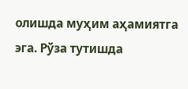олишда муҳим аҳамиятга эга. Рўза тутишда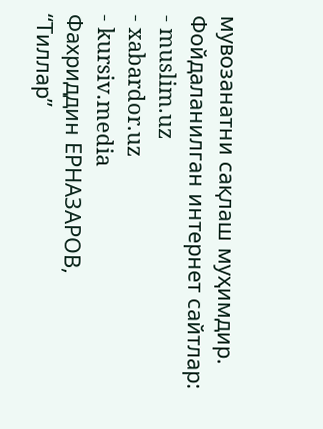мувозанатни сақлаш муҳимдир.
Фойдаланилган интернет сайтлар:
- muslim.uz
- xabardor.uz
- kursiv.media
Фахриддин ЕРНАЗАРОВ,
“Тиллар”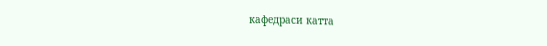кафедраси катта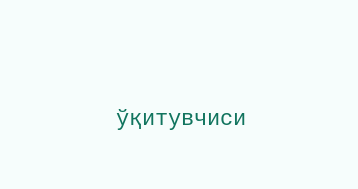ўқитувчиси